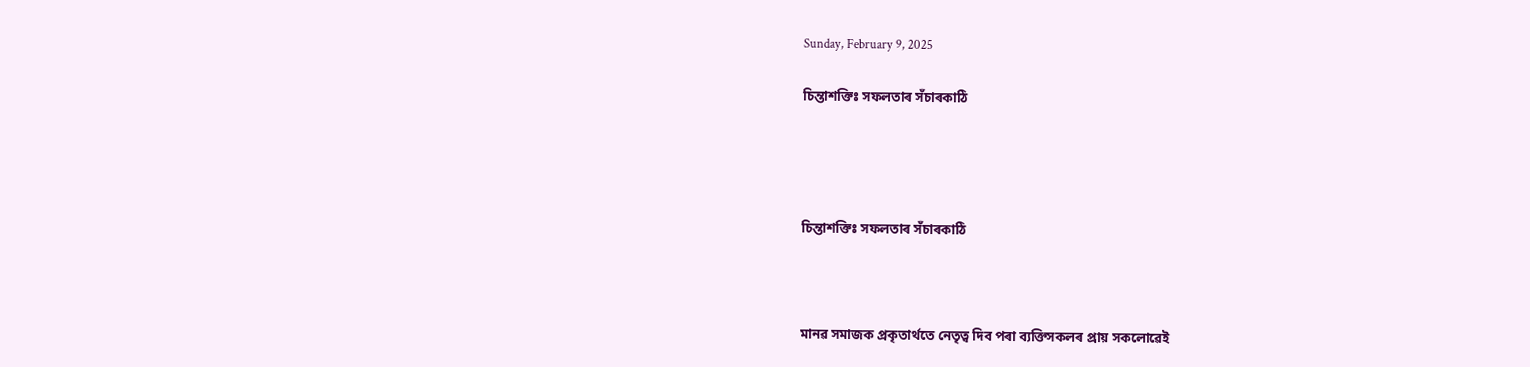Sunday, February 9, 2025

চিন্তাশক্তিঃ সফলতাৰ সঁচাৰকাঠি




চিন্তাশক্তিঃ সফলতাৰ সঁচাৰকাঠি



মানৱ সমাজক প্ৰকৃতাৰ্থতে নেতৃত্ব দিব পৰা ব্যক্তিসকলৰ প্ৰায় সকলোৱেই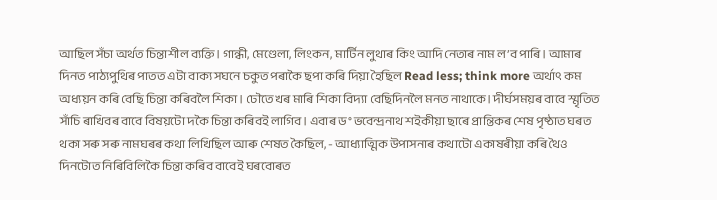আছিল সঁচা অৰ্থত চিন্তাশীল ব্যক্তি। গান্ধী, মেণ্ডেলা, লিংকন, মাৰ্টিন লুথাৰ কিং আদি নেতাৰ নাম ল’ব পাৰি। আমাৰ দিনত পাঠ্যপুথিৰ পাতত এটা বাক্য সঘনে চকুত পৰাকৈ ছপা কৰি দিয়া হৈছিল Read less; think more অৰ্থাৎ কম অধ্যয়ন কৰি বেছি চিন্তা কৰিবলৈ শিকা। ঢৌতে খৰ মাৰি শিকা বিদ্যা বেছিদিনলৈ মনত নাথাকে। দীৰ্ঘসময়ৰ বাবে স্মৃতিত সাঁচি ৰাখিবৰ বাবে বিষয়টো দকৈ চিন্তা কৰিবই লাগিব। এবাৰ ড° ভবেন্দ্ৰনাথ শইকীয়া ছাৰে প্ৰান্তিকৰ শেষ পৃষ্ঠাত ঘৰত থকা সৰু সৰু নামঘৰৰ কথা লিখিছিল আৰু শেষত কৈছিল, - আধ্যাত্মিক উপাসনাৰ কথাটো একাষৰীয়া কৰি থৈও দিনটোত নিৰিবিলিকৈ চিন্তা কৰিব বাবেই ঘৰবোৰত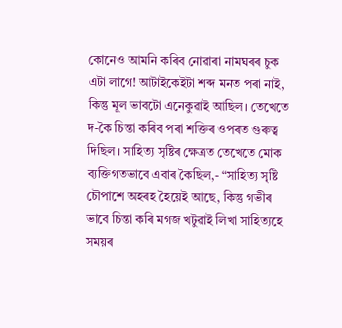কোনেও আমনি কৰিব নোৱাৰা নামঘৰৰ চুক এটা লাগে! আটাইকেইটা শব্দ মনত পৰা নাই, কিন্তু মূল ভাবটো এনেকুৱাই আছিল। তেখেতে দ-কৈ চিন্তা কৰিব পৰা শক্তিৰ ওপৰত গুৰুত্ব দিছিল। সাহিত্য সৃষ্টিৰ ক্ষেত্ৰত তেখেতে মোক ব্যক্তিগতভাবে এবাৰ কৈছিল,- “সাহিত্য সৃষ্টি চৌপাশে অহৰহ হৈয়েই আছে, কিন্তু গভীৰ ভাবে চিন্তা কৰি মগজ খটুৱাই লিখা সাহিত্যহে সময়ৰ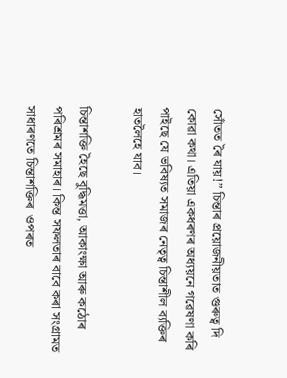সোঁতত ৰৈ যায়!” চিন্তাৰ প্ৰয়োজনীয়তাত গুৰুত্ব দি কোৱা কথা। এতিয়া একধৰণৰ অধ্যয়নে গৱেষণা কৰি পাইছে যে ভবিষ্যত সমাজৰ নেতৃত্ব চিন্তাশীল ব্যক্তিৰ হাতলৈহে যাব।

চিন্তাশক্তি হৈছে বুদ্ধিমত্তা, আকাংক্ষা আৰু কঠোৰ পৰিশ্ৰমৰ সমাহাৰ। কিন্ত সফলতাৰ বাবে কৰা সংগ্ৰামত সাধাৰণতে চিন্তাশক্তিৰ  ওপৰত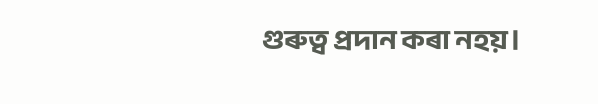গুৰুত্ব প্ৰদান কৰা নহয়।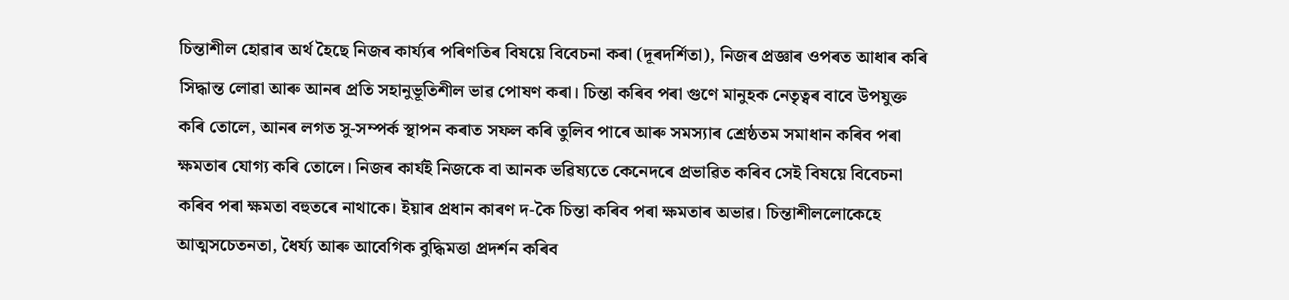চিন্তাশীল হোৱাৰ অৰ্থ হৈছে নিজৰ কাৰ্য্যৰ পৰিণতিৰ বিষয়ে বিবেচনা কৰা (দূৰদৰ্শিতা), নিজৰ প্ৰজ্ঞাৰ ওপৰত আধাৰ কৰি সিদ্ধান্ত লোৱা আৰু আনৰ প্ৰতি সহানুভূতিশীল ভাৱ পোষণ কৰা। চিন্তা কৰিব পৰা গুণে মানুহক নেতৃত্বৰ বাবে উপযুক্ত কৰি তোলে, আনৰ লগত সু-সম্পৰ্ক স্থাপন কৰাত সফল কৰি তুলিব পাৰে আৰু সমস্যাৰ শ্ৰেষ্ঠতম সমাধান কৰিব পৰা ক্ষমতাৰ যোগ্য কৰি তোলে। নিজৰ কাৰ্যই নিজকে বা আনক ভৱিষ্যতে কেনেদৰে প্ৰভাৱিত কৰিব সেই বিষয়ে বিবেচনা কৰিব পৰা ক্ষমতা বহুতৰে নাথাকে। ইয়াৰ প্ৰধান কাৰণ দ-কৈ চিন্তা কৰিব পৰা ক্ষমতাৰ অভাৱ। চিন্তাশীললোকেহে আত্মসচেতনতা, ধৈৰ্য্য আৰু আবেগিক বুদ্ধিমত্তা প্ৰদৰ্শন কৰিব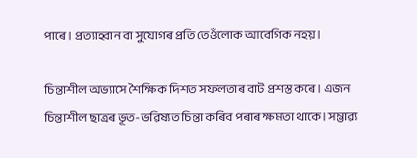পাৰে। প্ৰত্যাহ্বান বা সুযোগৰ প্ৰতি তেওঁলোক আবেগিক নহয়।

চিন্তাশীল অভ্যাসে শৈক্ষিক দিশত সফলতাৰ বাট প্ৰশস্ত কৰে। এজন চিন্তাশীল ছাত্ৰৰ ভূত-ভৱিষ্যত চিন্তা কৰিব পৰাৰ ক্ষমতা থাকে। সম্ভাৱ্য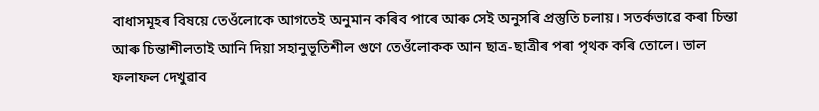বাধাসমূহৰ বিষয়ে তেওঁলোকে আগতেই অনুমান কৰিব পাৰে আৰু সেই অনুসৰি প্ৰস্তুতি চলায়। সতৰ্কভাৱে কৰা চিন্তা আৰু চিন্তাশীলতাই আনি দিয়া সহানুভূতিশীল গুণে তেওঁলোকক আন ছাত্ৰ-ছাত্ৰীৰ পৰা পৃথক কৰি তোলে। ভাল ফলাফল দেখুৱাব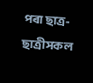পৰা ছাত্ৰ-ছাত্ৰীসকল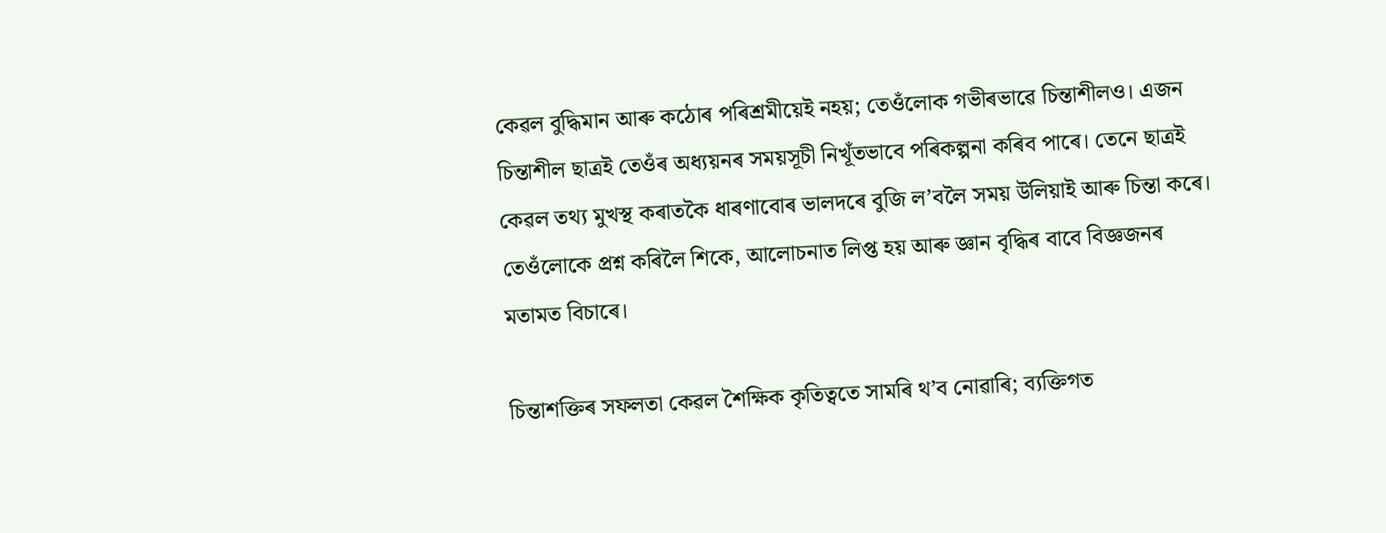কেৱল বুদ্ধিমান আৰু কঠোৰ পৰিশ্ৰমীয়েই নহয়; তেওঁলোক গভীৰভাৱে চিন্তাশীলও। এজন চিন্তাশীল ছাত্ৰই তেওঁৰ অধ্যয়নৰ সময়সূচী নিখূঁতভাবে পৰিকল্পনা কৰিব পাৰে। তেনে ছাত্ৰই কেৱল তথ্য মুখস্থ কৰাতকৈ ধাৰণাবোৰ ভালদৰে বুজি ল’বলৈ সময় উলিয়াই আৰু চিন্তা কৰে। তেওঁলোকে প্ৰশ্ন কৰিলৈ শিকে, আলোচনাত লিপ্ত হয় আৰু জ্ঞান বৃদ্ধিৰ বাবে বিজ্ঞজনৰ মতামত বিচাৰে।

চিন্তাশক্তিৰ সফলতা কেৱল শৈক্ষিক কৃতিত্বতে সামৰি থ’ব নোৱাৰি; ব্যক্তিগত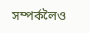সম্পৰ্কলৈও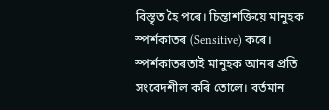বিস্তৃত হৈ পৰে। চিন্তাশক্তিয়ে মানুহক স্পৰ্শকাতৰ (Sensitive) কৰে। স্পৰ্শকাতৰতাই মানুহক আনৰ প্ৰতি সংবেদশীল কৰি তোলে। বৰ্তমান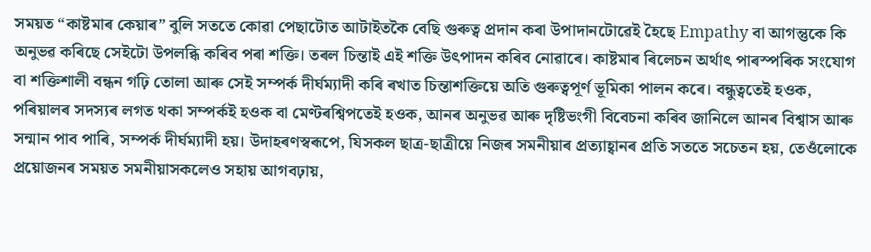সময়ত “কাষ্টমাৰ কেয়াৰ” বুলি সততে কোৱা পেছাটোত আটাইতকৈ বেছি গুৰুত্ব প্ৰদান কৰা উপাদানটোৱেই হৈছে Empathy বা আগন্তুকে কি অনুভৱ কৰিছে সেইটো উপলব্ধি কৰিব পৰা শক্তি। তৰল চিন্তাই এই শক্তি উৎপাদন কৰিব নোৱাৰে। কাষ্টমাৰ ৰিলেচন অৰ্থাৎ পাৰস্পৰিক সংযোগ বা শক্তিশালী বন্ধন গঢ়ি তোলা আৰু সেই সম্পৰ্ক দীৰ্ঘম্যাদী কৰি ৰখাত চিন্তাশক্তিয়ে অতি গুৰুত্বপূৰ্ণ ভূমিকা পালন কৰে। বন্ধুত্বতেই হওক, পৰিয়ালৰ সদস্যৰ লগত থকা সম্পৰ্কই হওক বা মেণ্টৰশ্বিপতেই হওক, আনৰ অনুভৱ আৰু দৃষ্টিভংগী বিবেচনা কৰিব জানিলে আনৰ বিশ্বাস আৰু সন্মান পাব পাৰি, সম্পৰ্ক দীৰ্ঘম্যাদী হয়। উদাহৰণস্বৰূপে, যিসকল ছাত্ৰ-ছাত্ৰীয়ে নিজৰ সমনীয়াৰ প্ৰত্যাহ্বানৰ প্ৰতি সততে সচেতন হয়, তেওঁলোকে প্ৰয়োজনৰ সময়ত সমনীয়াসকলেও সহায় আগবঢ়ায়,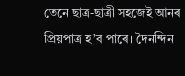তেনে ছাত্ৰ-ছাত্ৰী সহজেই আনৰ প্ৰিয়পাত্ৰ হ’ব পাৰে। দৈনন্দিন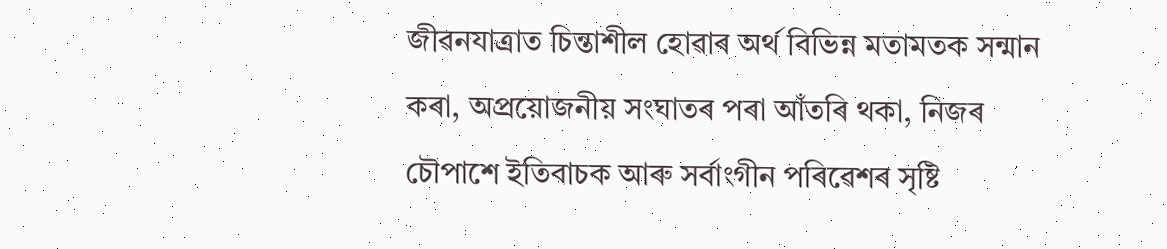জীৱনযাত্ৰাত চিন্তাশীল হোৱাৰ অৰ্থ বিভিন্ন মতামতক সন্মান কৰা, অপ্ৰয়োজনীয় সংঘাতৰ পৰা আঁতৰি থকা, নিজৰ চৌপাশে ইতিবাচক আৰু সৰ্বাংগীন পৰিৱেশৰ সৃষ্টি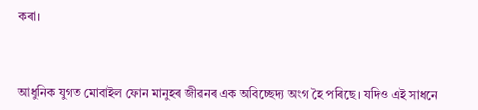কৰা।



আধুনিক যুগত মোবাইল ফোন মানুহৰ জীৱনৰ এক অবিচ্ছেদ্য অংগ হৈ পৰিছে। যদিও এই সাধনে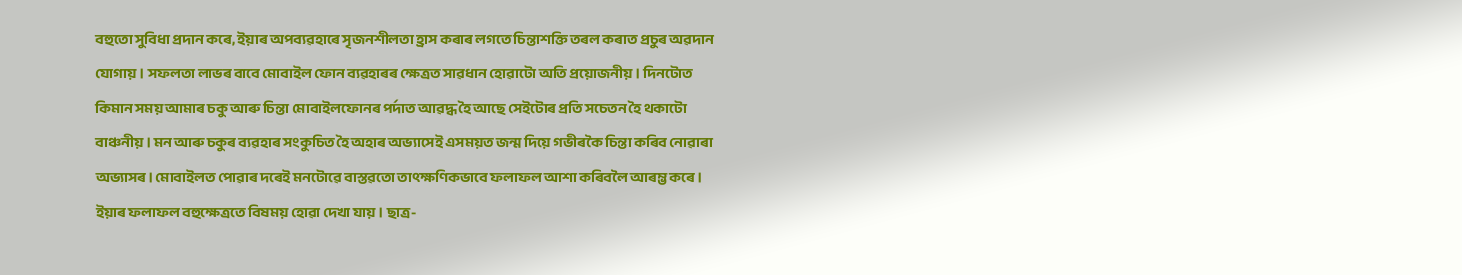বহুতো সুবিধা প্ৰদান কৰে, ইয়াৰ অপব্যৱহাৰে সৃজনশীলতা হ্ৰাস কৰাৰ লগতে চিন্তাশক্তি তৰল কৰাত প্ৰচুৰ অৱদান যোগায়। সফলতা লাভৰ বাবে মোবাইল ফোন ব্যৱহাৰৰ ক্ষেত্ৰত সাৱধান হোৱাটো অতি প্ৰয়োজনীয়। দিনটোত কিমান সময় আমাৰ চকু আৰু চিন্তা মোবাইলফোনৰ পৰ্দাত আৱদ্ধ হৈ আছে সেইটোৰ প্ৰতি সচেতন হৈ থকাটো বাঞ্চনীয়। মন আৰু চকুৰ ব্যৱহাৰ সংকুচিত হৈ অহাৰ অভ্যাসেই এসময়ত জন্ম দিয়ে গভীৰকৈ চিন্তা কৰিব নোৱাৰা অভ্যাসৰ। মোবাইলত পোৱাৰ দৰেই মনটোৱে বাস্তৱতো তাৎক্ষণিকভাবে ফলাফল আশা কৰিবলৈ আৰম্ভ কৰে। ইয়াৰ ফলাফল বহুক্ষেত্ৰতে বিষময় হোৱা দেখা যায়। ছাত্ৰ-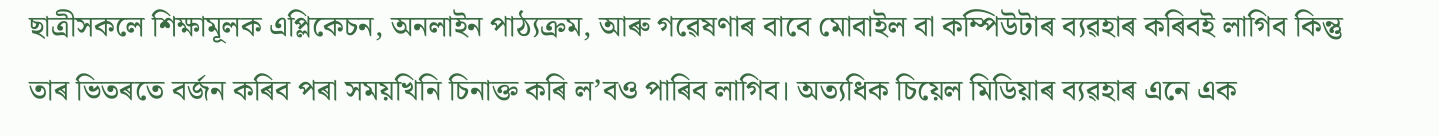ছাত্ৰীসকলে শিক্ষামূলক এপ্লিকেচন, অনলাইন পাঠ্যক্ৰম, আৰু গৱেষণাৰ বাবে মোবাইল বা কম্পিউটাৰ ব্যৱহাৰ কৰিবই লাগিব কিন্তু তাৰ ভিতৰতে বৰ্জন কৰিব পৰা সময়খিনি চিনাক্ত কৰি ল’বও পাৰিব লাগিব। অত্যধিক চিয়েল মিডিয়াৰ ব্যৱহাৰ এনে এক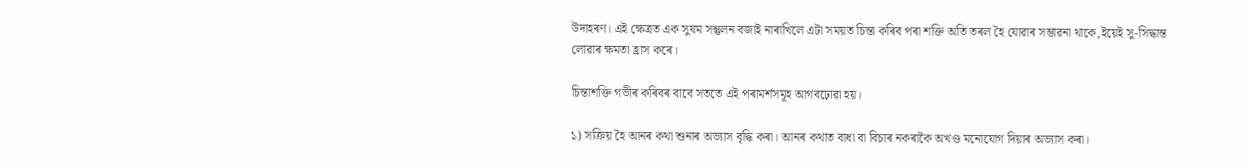উদাহৰণ। এই ক্ষেত্ৰত এক সুষম সন্তুলন বজাই নাৰাখিলে এটা সময়ত চিন্তা কৰিব পৰা শক্তি অতি তৰল হৈ যোৱাৰ সম্ভাৱনা থাকে,ইয়েই সু-সিদ্ধান্ত লোৱাৰ ক্ষমতা হ্ৰাস কৰে।

চিন্তাশক্তি গভীৰ কৰিবৰ বাবে সততে এই পৰামৰ্শসমূহ আগবঢ়োৱা হয়।

১) সক্ৰিয় হৈ আনৰ কথা শুনাৰ অভ্যাস বৃদ্ধি কৰা। আনৰ কথাত বাধা বা বিচাৰ নকৰাকৈ অখণ্ড মনোযোগ দিয়াৰ অভ্যাস কৰা।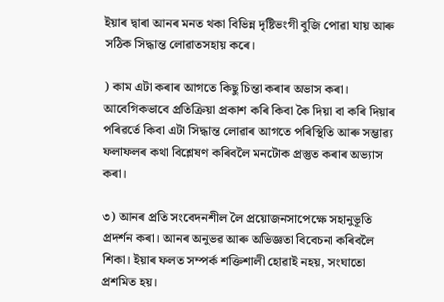ইয়াৰ দ্বাৰা আনৰ মনত থকা বিভিন্ন দৃষ্টিভংগী বুজি পোৱা যায় আৰু সঠিক সিদ্ধান্ত লোৱাতসহায় কৰে।

) কাম এটা কৰাৰ আগতে কিছু চিন্তা কৰাৰ অভাস কৰা। আবেগিকভাবে প্ৰতিক্ৰিয়া প্ৰকাশ কৰি কিবা কৈ দিয়া বা কৰি দিয়াৰ পৰিৱৰ্তে কিবা এটা সিদ্ধান্ত লোৱাৰ আগতে পৰিস্থিতি আৰু সম্ভাৱ্য ফলাফলৰ কথা বিশ্লেষণ কৰিবলৈ মনটোক প্ৰস্তুত কৰাৰ অভ্যাস কৰা।

৩) আনৰ প্ৰতি সংবেদনশীল লৈ প্ৰয়োজনসাপেক্ষে সহানুভূতি প্ৰদৰ্শন কৰা। আনৰ অনুভৱ আৰু অভিজ্ঞতা বিবেচনা কৰিবলৈ শিকা। ইয়াৰ ফলত সম্পৰ্ক শক্তিশালী হোৱাই নহয়, সংঘাতো প্ৰশমিত হয়।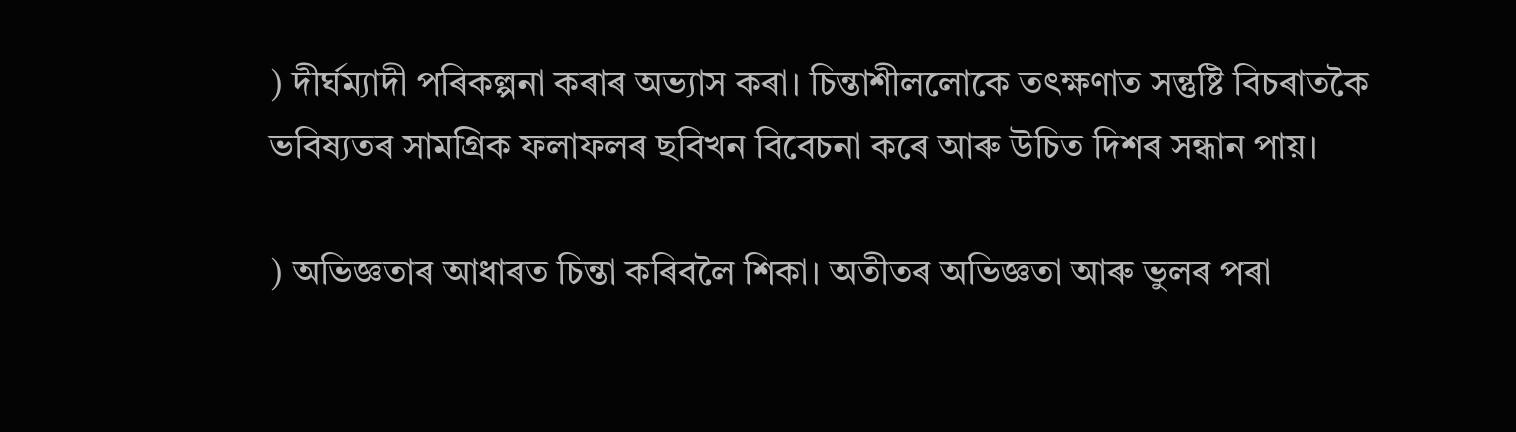) দীৰ্ঘম্যাদী পৰিকল্পনা কৰাৰ অভ্যাস কৰা। চিন্তাশীললোকে তৎক্ষণাত সন্তুষ্টি বিচৰাতকৈ ভবিষ্যতৰ সামগ্ৰিক ফলাফলৰ ছবিখন বিবেচনা কৰে আৰু উচিত দিশৰ সন্ধান পায়।

) অভিজ্ঞতাৰ আধাৰত চিন্তা কৰিবলৈ শিকা। অতীতৰ অভিজ্ঞতা আৰু ভুলৰ পৰা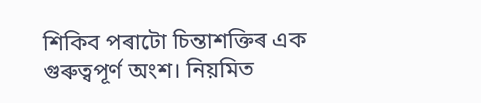শিকিব পৰাটো চিন্তাশক্তিৰ এক গুৰুত্বপূৰ্ণ অংশ। নিয়মিত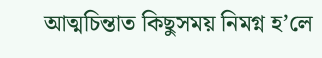আত্মচিন্তাত কিছুসময় নিমগ্ন হ’লে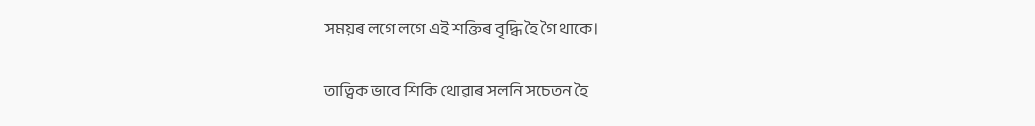সময়ৰ লগে লগে এই শক্তিৰ বৃদ্ধি হৈ গৈ থাকে।

তাত্বিক ভাবে শিকি থোৱাৰ সলনি সচেতন হৈ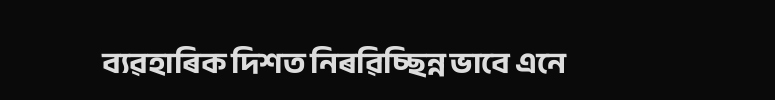ব্যৱহাৰিক দিশত নিৰৱিচ্ছিন্ন ভাবে এনে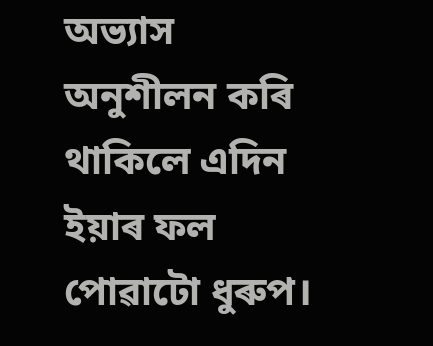অভ্যাস অনুশীলন কৰি থাকিলে এদিন ইয়াৰ ফল পোৱাটো ধুৰুপ।